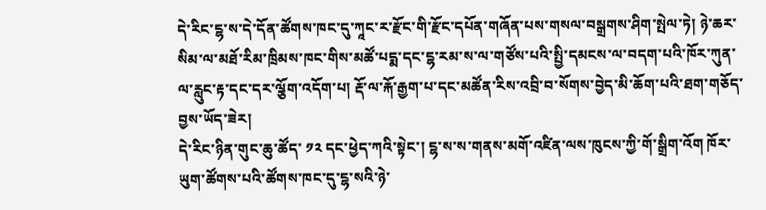དེ་རིང་ངྷ་ས་དེ་དོན་ཚོགས་ཁང་དུ་ཀཱང་ར་རྫོང་གི་རྫོང་དཔོན་གཞོན་པས་གསལ་བསྒྲགས་ཤིག་སྤེལ་ཏེ། ཉེ་ཆར་སིམ་ལ་མཐོ་རིམ་ཁྲིམས་ཁང་གིས་མཚོ་པདྨ་དང་ངྷ་རམ་ས་ལ་གཙོས་པའི་སྤྱི་དམངས་ལ་བདག་པའི་ཁོར་ཀུན་ལ་རླུང་རྟ་དང་དར་ལྕོག་འདོག་པ། རྡོ་ལ་རྐོ་རྒྱག་པ་དང་མཚོན་རིས་འབྲི་བ་སོགས་བྱེད་མི་ཆོག་པའི་ཐག་གཅོད་བྱས་ཡོད་ཟེར།
དེ་རིང་ཉིན་གུང་ཆུ་ཚོད་ ༡༢ དང་ཕྱེད་ཀའི་སྟེང་། ངྷ་ས་ས་གནས་མགོ་འཛིན་ལས་ཁུངས་ཀྱི་གོ་སྒྲིག་འོག ཁོར་ཡུག་ཚོགས་པའི་ཚོགས་ཁང་དུ་ངྷ་སའི་ཉེ་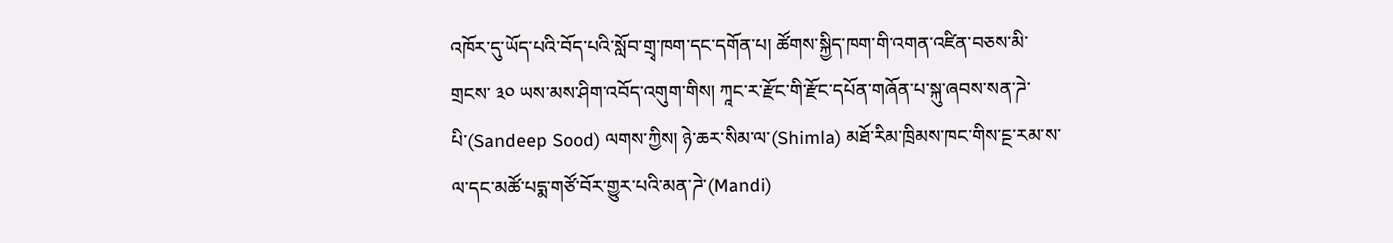འཁོར་དུ་ཡོད་པའི་བོད་པའི་སློབ་གྲྭ་ཁག་དང་དགོན་པ། ཚོགས་སྐྱིད་ཁག་གི་འགན་འཛིན་བཅས་མི་གྲངས་ ༣༠ ཡས་མས་ཤིག་འབོད་འགུག་གིས། ཀཱང་ར་རྫོང་གི་རྫོང་དཔོན་གཞོན་པ་སྐུ་ཞབས་སན་ཌེ་པི་(Sandeep Sood) ལགས་ཀྱིས། ཉེ་ཆར་སིམ་ལ་(Shimla) མཐོ་རིམ་ཁྲིམས་ཁང་གིས་ངྔ་རམ་ས་ལ་དང་མཚོ་པདྨ་གཙོ་བོར་གྱུར་པའི་མན་ཌེ་(Mandi)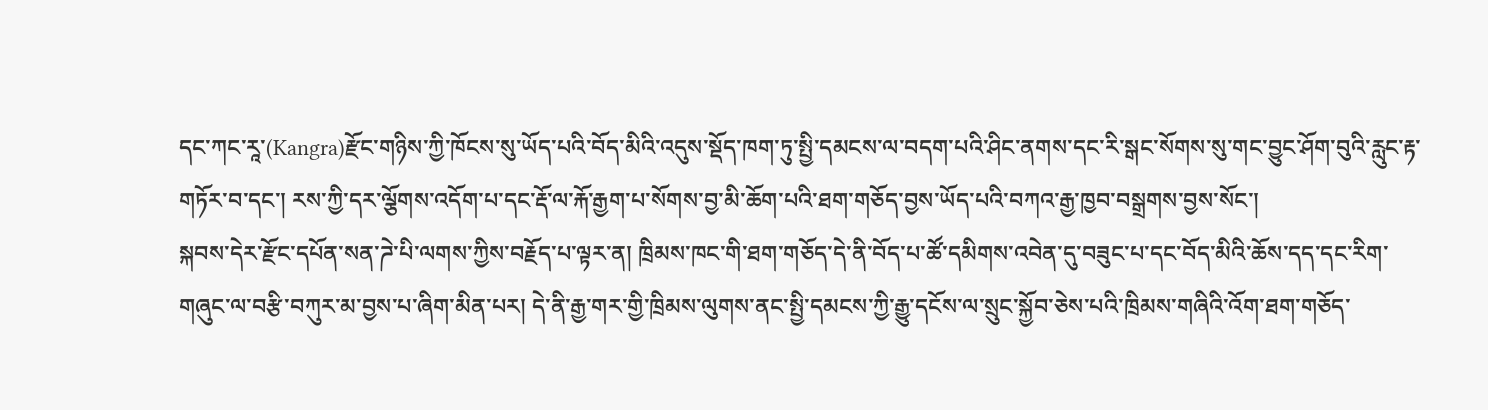དང་ཀང་རཱ་(Kangra)རྫོང་གཉིས་ཀྱི་ཁོངས་སུ་ཡོད་པའི་བོད་མིའི་འདུས་སྡོད་ཁག་ཏུ་སྤྱི་དམངས་ལ་བདག་པའི་ཤིང་ནགས་དང་རི་སྒང་སོགས་སུ་གང་བྱུང་ཤོག་བུའི་རླུང་རྟ་གཏོར་བ་དང་། རས་ཀྱི་དར་ལྕོགས་འདོག་པ་དང་རྡོ་ལ་རྐོ་རྒྱག་པ་སོགས་བྱ་མི་ཆོག་པའི་ཐག་གཅོད་བྱས་ཡོད་པའི་བཀའ་རྒྱ་ཁྱབ་བསྒྲགས་བྱས་སོང་།
སྐབས་དེར་རྫོང་དཔོན་སན་ཌེ་པི་ལགས་ཀྱིས་བརྗོད་པ་ལྟར་ན། ཁྲིམས་ཁང་གི་ཐག་གཅོད་དེ་ནི་བོད་པ་ཚོ་དམིགས་འབེན་དུ་བཟུང་པ་དང་བོད་མིའི་ཆོས་དད་དང་རིག་གཞུང་ལ་བརྩི་བཀུར་མ་བྱས་པ་ཞིག་མིན་པར། དེ་ནི་རྒྱ་གར་གྱི་ཁྲིམས་ལུགས་ནང་སྤྱི་དམངས་ཀྱི་རྒྱུ་དངོས་ལ་སྲུང་སྐྱོབ་ཅེས་པའི་ཁྲིམས་གཞིའི་འོག་ཐག་གཅོད་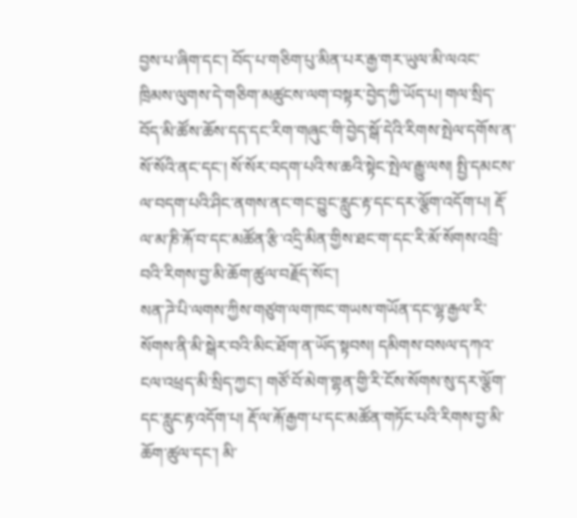བྱས་པ་ཞིག་དང་། བོད་པ་གཅིག་པུ་མིན་པར་རྒྱ་གར་ཡུལ་མི་ལའང་ཁྲིམས་ལུགས་དེ་གཅིག་མཚུངས་ལག་བསྟར་བྱེད་ཀྱི་ཡོད་པ། གལ་སྲིད་བོད་མི་ཚོས་ཆོས་དད་དང་རིག་གཞུང་གི་བྱེད་སྒོ་དེའི་རིགས་སྤེལ་དགོས་ན་སོ་སོའི་ནང་དང་། སོ་སོར་བདག་པའི་ས་ཆའི་སྟེང་སྤེལ་རྒྱུ་ལས། སྤྱི་དམངས་ལ་བདག་པའི་ཤིང་ནགས་ནང་གང་བྱུང་རླུང་རྟ་དང་དར་ལྕོག་འདོག་པ། རྡོ་ལ་མ་ཎི་རྐོ་བ་དང་མཚོན་རྩི་འདྲི་མིན་གྱིས་ཐང་ག་དང་རི་མོ་སོགས་འབྲི་བའི་རིགས་བྱ་མི་ཆོག་ཚུལ་བརྗོད་སོང་།
སན་ཌེ་པི་ལགས་ཀྱིས་གཙུག་ལག་ཁང་གཡས་གཡོན་དང་ལྷ་རྒྱལ་རི་སོགས་ནི་མི་སྒེར་བའི་མིང་ཐོག་ན་ཡོད་སྟབས། དམིགས་བསལ་དཀའ་ངལ་འཕྲད་མི་སྲིད་ཀྱང་། གཙོ་བོ་མེག་གྷན་གྱི་རི་ངོས་སོགས་སུ་དར་ལྕོག་དང་རླུང་རྟ་འདོག་པ། རྡོ་ལ་རྐོ་རྒྱག་པ་དང་མཚོན་གཏོང་པའི་རིགས་བྱ་མི་ཆོག་ཚུལ་དང་། མི་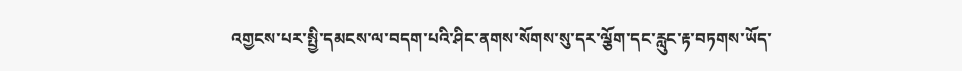འགྱངས་པར་སྤྱི་དམངས་ལ་བདག་པའི་ཤིང་ནགས་སོགས་སུ་དར་ལྕོག་དང་རླུང་རྟ་བཏགས་ཡོད་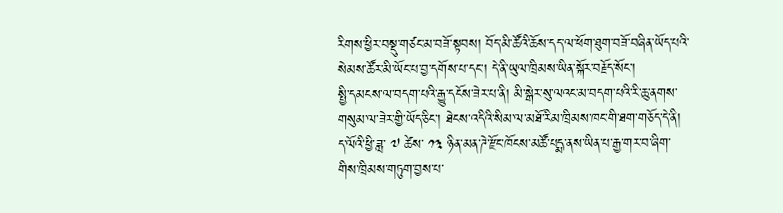རིགས་ཕྱིར་བསྡུ་གཙང་མ་བཟོ་སྟབས། བོད་མི་ཚོའི་ཆོས་དད་ལ་ཕོག་ཐུག་བཟོ་བཞིན་ཡོད་པའི་སེམས་ཚོར་མི་ཡོང་པ་བྱ་དགོས་པ་དང་། དེ་ནི་ཡུལ་ཁྲིམས་ཡིན་སྐོར་བརྗོད་སོང་།
སྤྱི་དམངས་ལ་བདག་པའི་རྒྱུ་དངོས་ཟེར་པ་ནི། མི་སྒེར་སུ་ལའང་མ་བདག་པའི་རི་ཆུ་ནགས་གསུམ་ལ་ཟེར་གྱི་ཡོད་ཅིང་། ཐེངས་འདིའི་སིམ་ལ་མཐོ་རིམ་ཁྲིམས་ཁང་གི་ཐག་གཅོད་དེ་ནི། ད་ལོའི་ཕྱི་ཟླ་ ༧ ཚེས་ ༡༣ ཉིན་མན་ཌེ་རྫོང་ཁོངས་མཚོ་པདྨ་ནས་ཡིན་པ་རྒྱ་གར་བ་ཞིག་གིས་ཁྲིམས་གཏུག་བྱས་པ་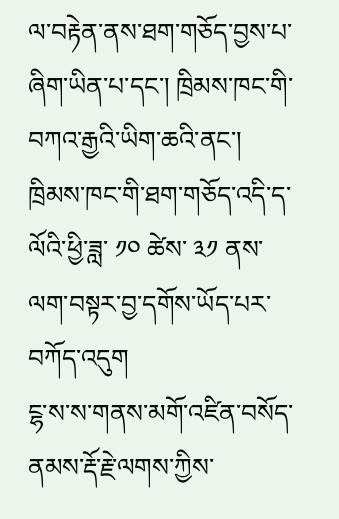ལ་བརྟེན་ནས་ཐག་གཅོད་བྱས་པ་ཞིག་ཡིན་པ་དང་། ཁྲིམས་ཁང་གི་བཀའ་རྒྱའི་ཡིག་ཆའི་ནང་། ཁྲིམས་ཁང་གི་ཐག་གཅོད་འདི་ད་ལོའི་ཕྱི་ཟླ་ ༡༠ ཚེས་ ༣༡ ནས་ལག་བསྟར་བྱ་དགོས་ཡོད་པར་བཀོད་འདུག
ངྷ་ས་ས་གནས་མགོ་འཛིན་བསོད་ནམས་རྡོ་རྗེ་ལགས་ཀྱིས་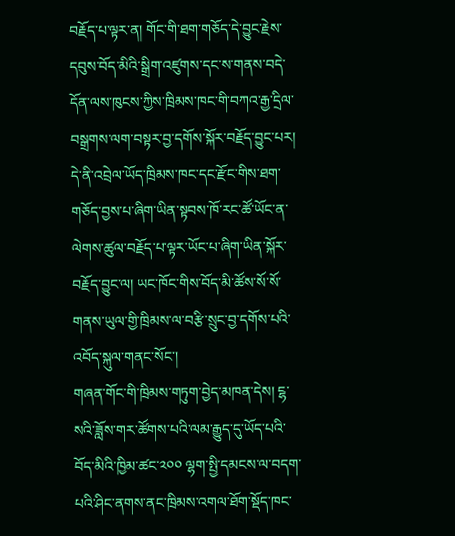བརྗོད་པ་ལྟར་ན། གོང་གི་ཐག་གཅོད་དེ་བྱུང་རྗེས་དབུས་བོད་མིའི་སྒྲིག་འཛུགས་དང་ས་གནས་བདེ་དོན་ལས་ཁུངས་ཀྱིས་ཁྲིམས་ཁང་གི་བཀའ་རྒྱ་དྲིལ་བསྒྲགས་ལག་བསྟར་བྱ་དགོས་སྐོར་བརྗོད་བྱུང་པར། དེ་ནི་འབྲེལ་ཡོད་ཁྲིམས་ཁང་དང་རྫོང་གིས་ཐག་གཅོད་བྱས་པ་ཞིག་ཡིན་སྟབས་ཁོ་རང་ཚོ་ཡོང་ན་ལེགས་ཚུལ་བརྗོད་པ་ལྟར་ཡོང་པ་ཞིག་ཡིན་སྐོར་བརྗོད་བྱུང་ལ། ཡང་ཁོང་གིས་བོད་མི་ཚོས་སོ་སོ་གནས་ཡུལ་གྱི་ཁྲིམས་ལ་བརྩི་སྲུང་བྱ་དགོས་པའི་འབོད་སྐུལ་གནང་སོང་།
གཞན་གོང་གི་ཁྲིམས་གཏུག་བྱེད་མཁན་དེས། ངྷ་སའི་ཟློས་གར་ཚོགས་པའི་ལམ་རྒྱུད་དུ་ཡོད་པའི་བོད་མིའི་ཁྱིམ་ཚང་༢༠༠ ལྷག་སྤྱི་དམངས་ལ་བདག་པའི་ཤིང་ནགས་ནང་ཁྲིམས་འགལ་ཐོག་སྡོད་ཁང་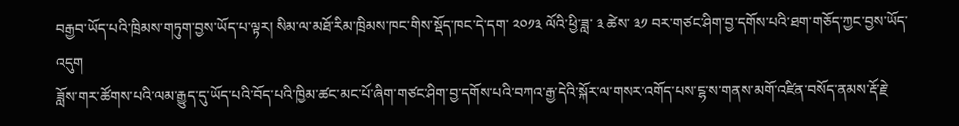བརྒྱབ་ཡོད་པའི་ཁྲིམས་གཏུག་བྱས་ཡོད་པ་ལྟར། སིམ་ལ་མཐོ་རིམ་ཁྲིམས་ཁང་གིས་སྡོད་ཁང་དེ་དག་ ༢༠༡༣ ལོའི་ཕྱི་ཟླ་ ༣ ཚེས་ ༣༡ བར་གཙང་ཤིག་བྱ་དགོས་པའི་ཐག་གཅོད་ཀྱང་བྱས་ཡོད་འདུག
ཟློས་གར་ཚོགས་པའི་ལམ་རྒྱུད་དུ་ཡོད་པའི་བོད་པའི་ཁྱིམ་ཚང་མང་པོ་ཞིག་གཙང་ཤིག་བྱ་དགོས་པའི་བཀའ་རྒྱ་དེའི་སྐོར་ལ་གསར་འགོད་པས་ངྷ་ས་གནས་མགོ་འཛིན་བསོད་ནམས་རྡོ་རྗེ་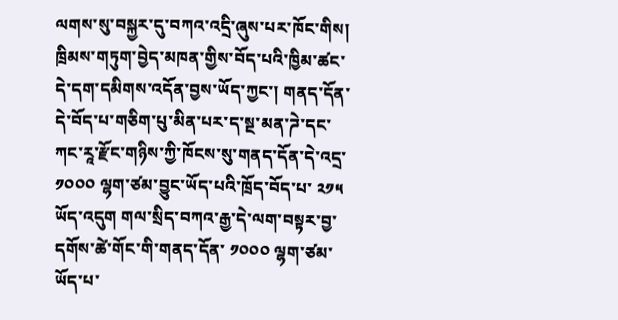ལགས་སུ་བསྐྱར་དུ་བཀའ་འདྲི་ཞུས་པར་ཁོང་གིས། ཁྲིམས་གཏུག་བྱེད་མཁན་གྱིས་བོད་པའི་ཁྱིམ་ཚང་དེ་དག་དམིགས་འདོན་བྱས་ཡོད་ཀྱང་། གནད་དོན་དེ་བོད་པ་གཅིག་པུ་མིན་པར་ད་སྔ་མན་ཌེ་དང་ཀང་རཱ་རྫོང་གཉིས་ཀྱི་ཁོངས་སུ་གནད་དོན་དེ་འདྲ་ ༡༠༠༠ ལྷག་ཙམ་བྱུང་ཡོད་པའི་ཁྲོད་བོད་པ་ ༢༡༥ ཡོད་འདུག གལ་སྲིད་བཀའ་རྒྱ་དེ་ལག་བསྟར་བྱ་དགོས་ཚེ་གོང་གི་གནད་དོན་ ༡༠༠༠ ལྷག་ཙམ་ཡོད་པ་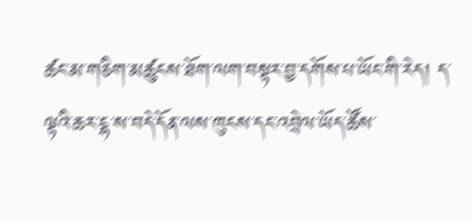ཚང་མ་གཅིག་མཚུངས་ཐོག་ལག་བསྟར་བྱ་དགོས་པ་ཡོང་གི་རེད། ད་ལྟའི་ཆར་ངྷ་ས་བདེ་དོན་ལས་ཁུངས་དང་འབྲེལ་ཡོད་ཚོས་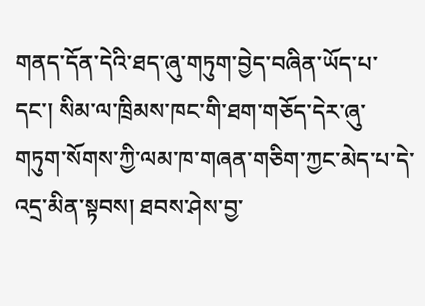གནད་དོན་དེའི་ཐད་ཞུ་གཏུག་བྱེད་བཞིན་ཡོད་པ་དང་། སིམ་ལ་ཁྲིམས་ཁང་གི་ཐག་གཅོད་དེར་ཞུ་གཏུག་སོགས་ཀྱི་ལམ་ཁ་གཞན་གཅིག་ཀྱང་མེད་པ་དེ་འདྲ་མིན་སྟབས། ཐབས་ཤེས་བྱ་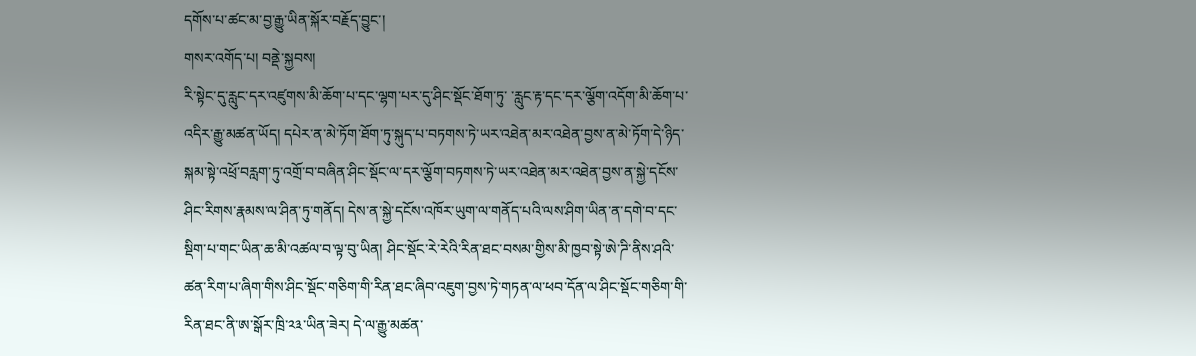དགོས་པ་ཚང་མ་བྱ་རྒྱུ་ཡིན་སྐོར་བརྗོད་བྱུང་།
གསར་འགོད་པ། བནྡེ་སྐྱབས།
རི་སྟེང་དུ་རླུང་དར་འཛུགས་མི་ཆོག་པ་དང་ལྷག་པར་དུ་ཤིང་སྡོང་ཐོག་ཏུ་ ་རླུང་རྟ་དང་དར་ལྕོག་འདོག་མི་ཆོག་པ་འདིར་རྒྱུ་མཚན་ཡོད། དཔེར་ན་མེ་ཏོག་ཐོག་ཏུ་སྐུད་པ་བཏགས་ཏེ་ཡར་འཐེན་མར་འཐེན་བྱས་ན་མེ་ཏོག་དེ་ཉིད་སྐམ་སྟེ་འཕྲོ་བརླག་ཏུ་འགྲོ་བ་བཞིན་ཤིང་སྡོང་ལ་དར་ལྕོག་བཏགས་ཏེ་ཡར་འཐེན་མར་འཐེན་བྱས་ན་སྐྱེ་དངོས་ཤིང་རིགས་རྣམས་ལ་ཤིན་ཏུ་གནོད། དེས་ན་སྐྱེ་དངོས་འཁོར་ཡུག་ལ་གནོད་པའི་ལས་ཤིག་ཡིན་ན་དགེ་བ་དང་སྡིག་པ་གང་ཡིན་ཆ་མི་འཚལ་བ་ལྟ་བུ་ཡིན། ཤིང་སྡོང་རེ་རེའི་རིན་ཐང་བསམ་གྱིས་མི་ཁྱབ་སྟེ་ཨེ་ཌི་ནིས་ཤའི་ཚན་རིག་པ་ཞིག་གིས་ཤིང་སྡོང་གཅིག་གི་རིན་ཐང་ཞིབ་འཇུག་བྱས་ཏེ་གཏན་ལ་ཕབ་དོན་ལ་ཤིང་སྡོང་གཅིག་གི་རིན་ཐང་ནི་ཨ་སྒོར་ཁྲི་༢༣་ཡིན་ཟེར། དེ་ལ་རྒྱུ་མཚན་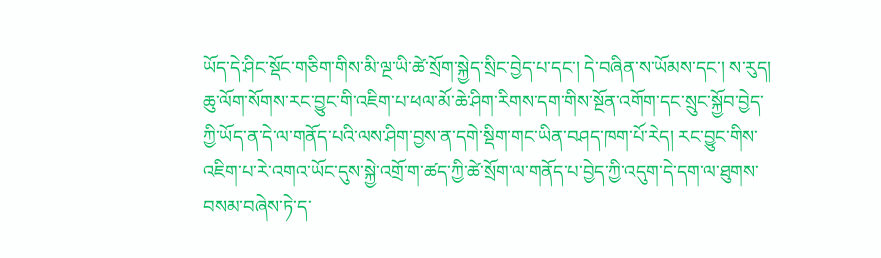ཡོད་དེ་ཤིང་སྡོང་གཅིག་གིས་མི་ལྔ་ཡི་ཚེ་སྲོག་སྐྱེད་སྲིང་བྱེད་པ་དང་། དེ་བཞིན་ས་ཡོམས་དང་། ས་རུད། ཆུ་ལོག་སོགས་རང་བྱུང་གི་འཇིག་པ་ཕལ་མོ་ཆེ་ཤིག་རིགས་དག་གིས་སྔོན་འགོག་དང་སྲུང་སྐྱོབ་བྱེད་ཀྱི་ཡོད་ན་དེ་ལ་གནོད་པའི་ལས་ཤིག་བྱས་ན་དགེ་སྡིག་གང་ཡིན་བཤད་ཁག་པོ་རེད། རང་བྱུང་གིས་འཇིག་པ་རེ་འགའ་ཡོང་དུས་སྐྱེ་འགྲོ་ག་ཚད་ཀྱི་ཚེ་སྲོག་ལ་གནོད་པ་བྱེད་ཀྱི་འདུག་དེ་དག་ལ་ཐུགས་བསམ་བཞེས་ཏེ་ད་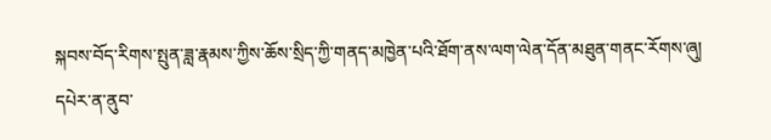སྐབས་བོད་རིགས་སྤུན་ཟླ་རྣམས་ཀྱིས་ཆོས་སྲིད་ཀྱི་གནད་མཁྱེན་པའི་ཐོག་ནས་ལག་ལེན་དོན་མཐུན་གནང་རོགས་ཞུ།
དཔེར་ན་ནུབ་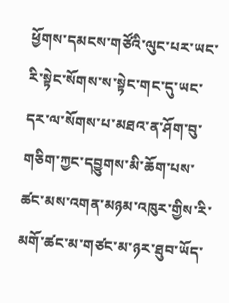ཕྱོགས་དམངས་གཙོའི་ལུང་པར་ཡང་རི་སྟེང་སོགས་ས་སྟེང་གང་དུ་ཡང་དར་ལ་སོགས་པ་མཐའ་ན་ཤོག་བུ་གཅིག་ཀྱང་དབྱུགས་མི་ཆོག་པས་ཚང་མས་འགན་མཉམ་འཁུར་གྱིས་རི་མགོ་ཚང་མ་གཙང་མ་ཉར་ཐུབ་ཡོད་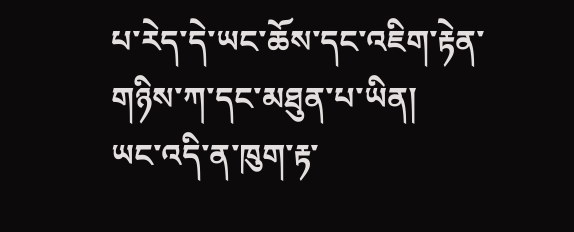པ་རེད་དེ་ཡང་ཆོས་དང་འཇིག་རྟེན་གཉིས་ཀ་དང་མཐུན་པ་ཡིན།
ཡང་འདི་ན་ཁུག་རྟ་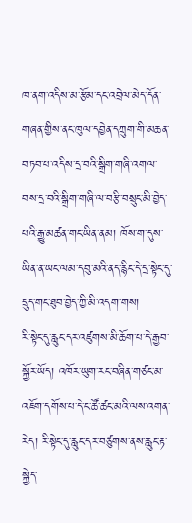ཁ་ནག་འདིས་མ་རྩོམ་དང་འབྲེལ་མེད་དོན་གཞན་གྱིས་ནང་ཁུལ་དབྱེན་དཀྲུག་གི་མཆན་བཏབ་པ་འདིས་དྲ་བའི་སྒྲིག་གཞི་འགལ་བས་དྲ་བའི་སྒྲིག་གཞི་ལ་བརྩི་བསྲུང་མི་བྱེད་པའི་རྒྱུ་མཚན་གང་ཡིན་ནམ། ཁོས་ག་དུས་ཡིན་ན་ཡང་ལམ་དབུ་མའི་ནད་རྙིང་དེ་དྲ་སྟེང་དུ་དྲུད་གང་ཐུབ་བྱེད་ཀྱི་མི་འདག་གས།
རི་སྟེང་དུ་རླུང་དར་འཛུགས་མི་ཆོག་པ་དེ་རྒྱབ་སྐྱོར་ཡོད། འཁོར་ཡུག་རང་བཞིན་གཙང་མ་འཇོག་དགོས་པ་དེ་ང་ཚོ་ཚང་མའི་ལས་འགན་རེད། རི་སྟེང་དུ་རླུང་དར་བཙུགས་ནས་རླུང་རྟ་སྐྱེད་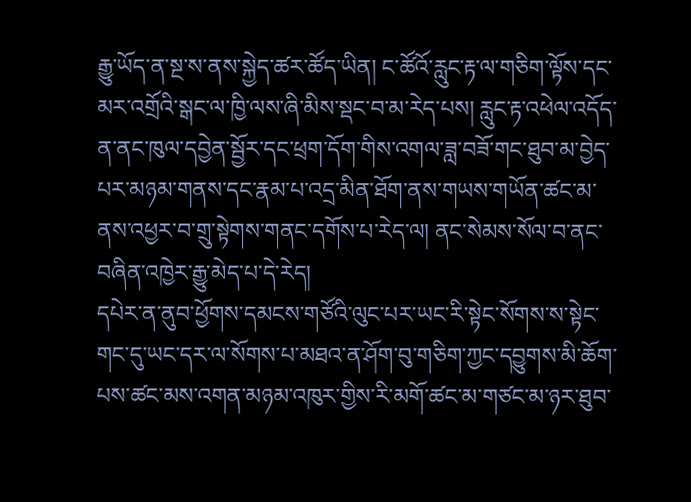རྒྱུ་ཡོད་ན་སྔ་ས་ནས་སྐྱེད་ཚར་ཚོད་ཡིན། ང་ཚོའོ་རླུང་རྟ་ལ་གཅིག་ལྟོས་དང་མར་འགྲོའི་སྒང་ལ་ཁྱི་ལས་ཞི་མིས་སྡང་བ་མ་རེད་པས། རླུང་རྟ་འཕེལ་འདོད་ན་ནང་ཁུལ་དབྱེན་སྦྱོར་དང་ཕྲག་དོག་གིས་འགལ་ཟླ་བཟོ་གང་ཐུབ་མ་བྱེད་པར་མཉམ་གནས་དང་རྣམ་པ་འདྲ་མིན་ཐོག་ནས་གཡས་གཡོན་ཚང་མ་ནས་འཕྱར་བ་གྲུ་སྟེགས་གནང་དགོས་པ་རེད་ལ། ནང་སེམས་སོལ་བ་ནང་བཞིན་འཁྱེར་རྒྱུ་མེད་པ་དེ་རེད།
དཔེར་ན་ནུབ་ཕྱོགས་དམངས་གཙོའི་ལུང་པར་ཡང་རི་སྟེང་སོགས་ས་སྟེང་གང་དུ་ཡང་དར་ལ་སོགས་པ་མཐའ་ན་ཤོག་བུ་གཅིག་ཀྱང་དབྱུགས་མི་ཆོག་པས་ཚང་མས་འགན་མཉམ་འཁུར་གྱིས་རི་མགོ་ཚང་མ་གཙང་མ་ཉར་ཐུབ་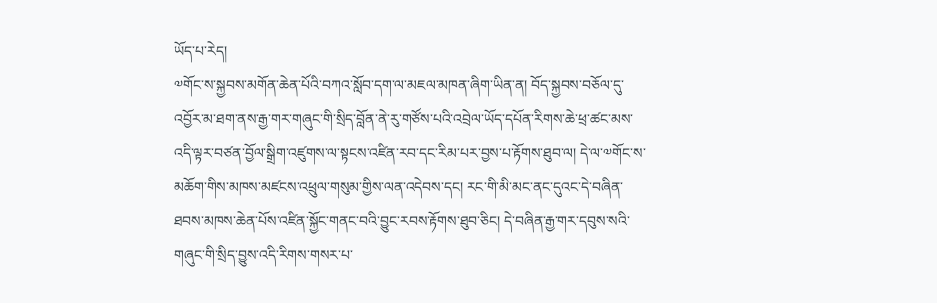ཡོད་པ་རེད།
༧གོང་ས་སྐྱབས་མགོན་ཆེན་པོའི་བཀའ་སློབ་དག་ལ་མཇལ་མཁན་ཞིག་ཡིན་ན། བོད་སྐྱབས་བཅོལ་དུ་འབྱོར་མ་ཐག་ནས་རྒྱ་གར་གཞུང་གི་སྲིད་བློན་ནེ་རུ་གཙོས་པའི་འབྲེལ་ཡོད་དཔོན་རིགས་ཆེ་ཕྲ་ཚང་མས་འདི་ལྟར་བཙན་བྱོལ་སྒྲིག་འཛུགས་ལ་སྟངས་འཛིན་རབ་དང་རིམ་པར་བྱས་པ་རྟོགས་ཐུབ་ལ། དེ་ལ་༧གོང་ས་མཆོག་གིས་མཁས་མཛངས་འཕྲུལ་གསུམ་གྱིས་ལན་འདེབས་དང། རང་གི་མི་མང་ནང་དུའང་དེ་བཞིན་ཐབས་མཁས་ཆེན་པོས་འཛིན་སྐྱོང་གནང་བའི་བྱུང་རབས་རྟོགས་ཐུབ་ཅིང། དེ་བཞིན་རྒྱ་གར་དབུས་སའི་གཞུང་གི་སྲིད་བྱུས་འདི་རིགས་གསར་པ་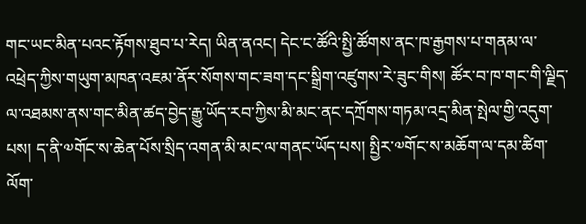གང་ཡང་མིན་པའང་རྟོགས་ཐུབ་པ་རེད། ཡིན་ནའང། དེང་ང་ཚོའི་སྤྱི་ཚོགས་ནང་ཁ་རྒྱགས་པ་གནམ་ལ་འཕྲེད་ཀྱིས་གཡུག་མཁན་འཇམ་ནོར་སོགས་གང་ཟག་དང་སྒྲིག་འཛུགས་རེ་ཟུང་གིས། ཚོར་བ་ཁ་གང་གི་ལྗིད་ལ་འཐམས་ནས་གང་མིན་ཚད་བྱེད་རྒྱུ་ཡོད་རབ་ཀྱིས་མི་མང་ནང་དཀྲོགས་གཏམ་འདྲ་མིན་སྤེལ་གྱི་འདུག་པས། ད་ནི་༧གོང་ས་ཆེན་པོས་སྲིད་འགན་མི་མང་ལ་གནང་ཡོད་པས། སྤྱིར་༧གོང་ས་མཆོག་ལ་དམ་ཚིག་ལོག་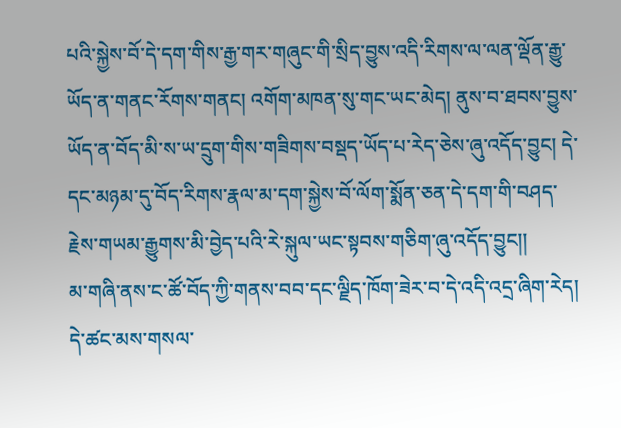པའི་སྐྱེས་བོ་དེ་དག་གིས་རྒྱ་གར་གཞུང་གི་སྲིད་བྱུས་འདི་རིགས་ལ་ལན་ལྡོན་རྒྱུ་ཡོད་ན་གནང་རོགས་གནང། འགོག་མཁན་སུ་གང་ཡང་མེད། ནུས་བ་ཐབས་བྱུས་ཡོད་ན་བོད་མི་ས་ཡ་དྲུག་གིས་གཟིགས་བསྡད་ཡོད་པ་རེད་ཅེས་ཞུ་འདོད་བྱུང། དེ་དང་མཉམ་དུ་བོད་རིགས་རྣལ་མ་དག་སྐྱེས་བོ་ལོག་སྨོན་ཅན་དེ་དག་གི་བཤད་རྗེས་གཡམ་རྒྱུགས་མི་བྱེད་པའི་རེ་སྐུལ་ཡང་སྟབས་གཅིག་ཞུ་འདོད་བྱུང།།
མ་གཞི་ནས་ང་ཚོ་བོད་ཀྱི་གནས་བབ་དང་ལྗིད་ཁོག་ཟེར་བ་དེ་འདི་འདྲ་ཞིག་རེད། དེ་ཚང་མས་གསལ་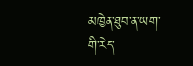མཁྱེན་ཐུབ་ན་ཡག་གི་རེད་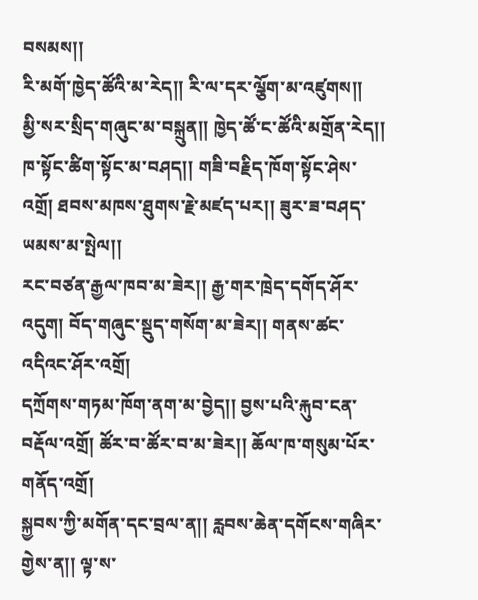བསམས།།
རི་མགོ་ཁྱེད་ཚོའི་མ་རེད།། རི་ལ་དར་ལྕོག་མ་འཛུགས།། མྱི་སར་སྲིད་གཞུང་མ་བསྐྲུན།། ཁྱེད་ཚོ་ང་ཚོའི་མགྲོན་རེད།།
ཁ་སྟོང་ཚིག་སྟོང་མ་བཤད།། གཟི་བརྗིད་ཁོག་སྟོང་ཤེས་འགྲོ། ཐབས་མཁས་ཐུགས་རྗེ་མཛད་པར།། ཟུར་ཟ་བཤད་ཡམས་མ་སྤེལ།།
རང་བཙན་རྒྱལ་ཁབ་མ་ཟེར།། རྒྱ་གར་ཁྲེད་དགོད་ཤོར་འདུག། བོད་གཞུང་སྡུད་གསོག་མ་ཟེར།། གནས་ཚང་འདིའང་ཤོར་འགྲོ།
དཀྲོགས་གཏམ་ཁོག་ནག་མ་བྱེད།། བྱས་པའི་རྐུབ་ངན་བརྡོལ་འགྲོ། ཚོར་བ་ཚོར་བ་མ་ཟེར།། ཆོལ་ཁ་གསུམ་པོར་གནོད་འགྲོ།
སྐྱབས་ཀྱི་མགོན་དང་བྲལ་ན།། རླབས་ཆེན་དགོངས་གཞིར་གྱེས་ན།། ལྟ་ས་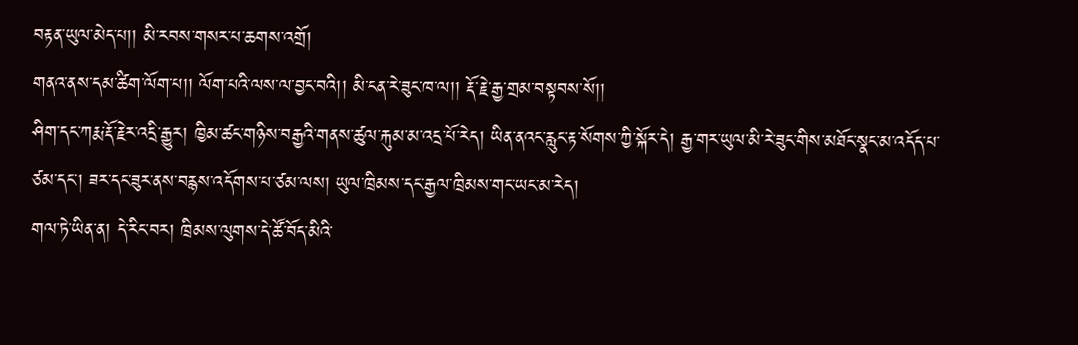བརྟན་ཡུལ་མེད་པ།། མི་རབས་གསར་པ་ཆགས་འགྲོ།
གནའ་ནས་དམ་ཚིག་ལོག་པ།། ལོག་པའི་ལས་ལ་བྱང་བའི།། མི་ངན་རེ་ཟུང་ཁ་ལ།། རྡོ་རྗེ་རྒྱ་གྲམ་བསྟབས་སོ།།
ཤིག་དང་ཀརྨ་རྡོ་རྗེར་འདྲི་རྒྱུར། ཁྱིམ་ཚང་གཉིས་བརྒྱའི་གནས་ཚུལ་རྐུམ་མ་འདྲ་པོ་རེད། ཡིན་ནའང་རླུང་རྟ་སོགས་ཀྱི་སྐོར་དེ། རྒྱ་གར་ཡུལ་མི་རེ་ཟུང་གིས་མཐོང་སྣང་མ་འདོད་པ་ཙམ་དང་། ཟར་དང་ཟུར་ནས་བརྙས་འདོགས་པ་ཙམ་ལས། ཡུལ་ཁྲིམས་དང་རྒྱལ་ཁྲིམས་གང་ཡང་མ་རེད།
གལ་ཏེ་ཡིན་ན། དེ་རིང་བར། ཁྲིམས་ལུགས་དེ་ཚོ་བོད་མིའི་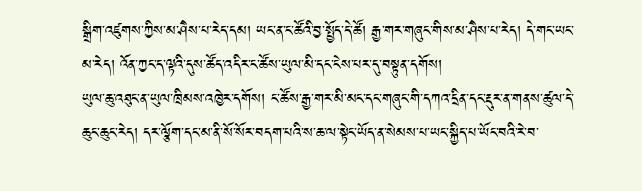སྒྲིག་འཛུགས་ཀྱིས་མ་ཤཻས་པ་རེད་དམ། ཡང་ན་ང་ཚོའི་བྱ་སྤྱོད་དེ་ཚོ། རྒྱ་གར་གཞུང་གིས་མ་ཤཻས་པ་རེད། དེ་གང་ཡང་མ་རེད། འོན་ཀྱང་ད་ལྟའི་དུས་ཚོད་འདིར་ང་ཚོས་ཡུལ་མི་དང་ངེས་པར་དུ་བསྟུན་དགོས།
ཡུལ་ཆུ་འཐུང་ན་ཡུལ་ཁྲིམས་འཁྱེར་དགོས། ང་ཚོས་རྒྱ་གར་མི་མང་དང་གཞུང་གི་དཀའ་དྲིན་དང་རྡུར་ན་གནས་ཚུལ་དེ་ཆུང་ཆུང་རེད། དར་ལྕོག་དང་མ་ནི་སོ་སོར་བདག་པའི་ས་ཆ་ལ་སྟེང་ཡོད་ན་སེམས་པ་ཡང་སྐྱིད་པ་ཡོང་བའི་རེ་བ་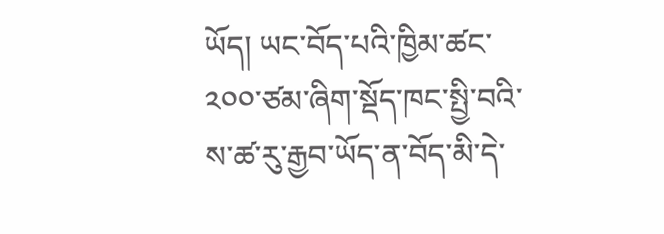ཡོད། ཡང་བོད་པའི་ཁྱིམ་ཚང་༢༠༠་ཙམ་ཞིག་སྡོད་ཁང་སྤྱི་བའི་ས་ཚ་རུ་རྒྱབ་ཡོད་ན་བོད་མི་དེ་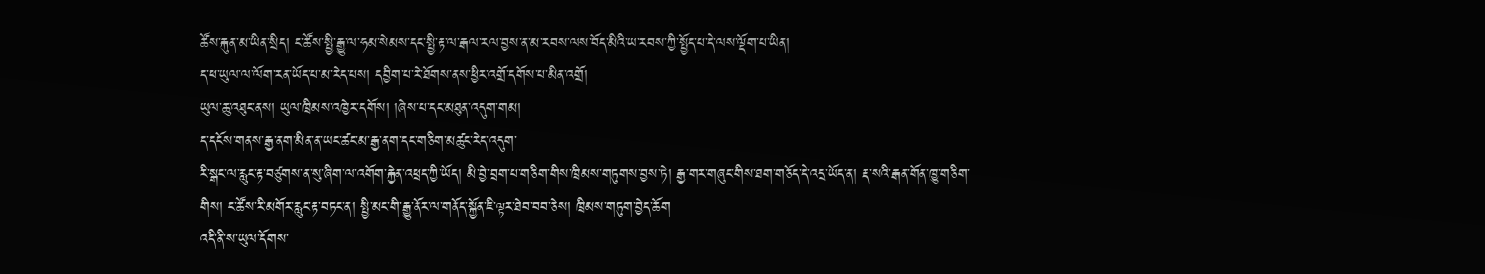ཚོས་རྐུན་མ་ཡིན་སྲིད། ང་ཚོས་སྤྱི་རྒྱུ་ལ་ཧམ་སེམས་དང་སྤྱི་རྟ་ལ་རྒལ་རལ་བྱས་ན་མ་རབས་ལས་བོད་མིའི་ཡ་རབས་ཀྱི་སྤྱོད་པ་དེ་ལས་ལྡོག་པ་ཡིན།
ད་ཕ་ཡུལ་ལ་ལོག་རན་ཡོད་པ་མ་རེད་པས། དབྱིག་པ་རེ་ཐོགས་ནས་ཕྱིར་འགྲོ་དགོས་པ་མིན་འགྲོ།
ཡུལ་ཆུ་འཐུང་ནས། ཡུལ་ཁྲིམས་འཁྱེར་དགོས། །ཞེས་པ་དང་མཐུན་འདུག་གམ།
ད་དངོས་གནས་རྒྱ་ནག་མིན་ན་ཡང་ཚང་མ་རྒྱ་ནག་དང་གཅིག་མཚུང་རེད་འདུག་
རི་སྒང་ལ་རླུང་རྟ་བཙུགས་ན་སུ་ཞིག་ལ་འགོག་རྐྱེན་འཕྲད་ཀྱི་ཡོད། མི་བྱེ་བྲག་པ་གཅིག་གིས་ཁྲིམས་གཏུགས་བྱས་ཏེ། རྒྱ་གར་གཞུང་གིས་ཐག་གཅོད་དེ་འདྲ་ཡོད་ན། རྡ་སའི་རྒན་གོན་ཁྱུ་གཅིག་གིས། ང་ཚོས་རི་མགོར་རླུང་རྟ་བཏང་ན། སྤྱི་མང་གི་རྒྱུ་ནོར་ལ་གནོད་སྐྱོན་ཇི་ལྟར་ཐེབ་བབ་ཅེས། ཁྲིམས་གཏུག་བྱེད་ཆོག
འདི་ནི་ས་ཡུལ་དོགས་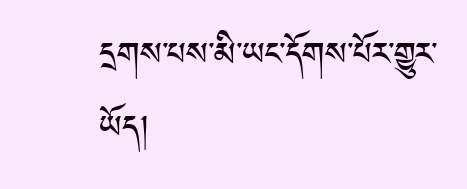དྲགས་པས་མི་ཡང་དོགས་པོར་གྱུར་ཡོད།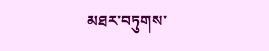མཐར་བཏུགས་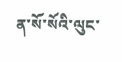ན་སོ་སོའི་ལུང་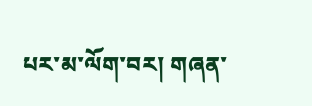པར་མ་ལོག་བར། གཞན་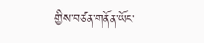གྱིས་བཙན་གནོན་ཡོང་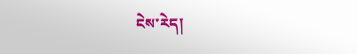ངེས་རེད།